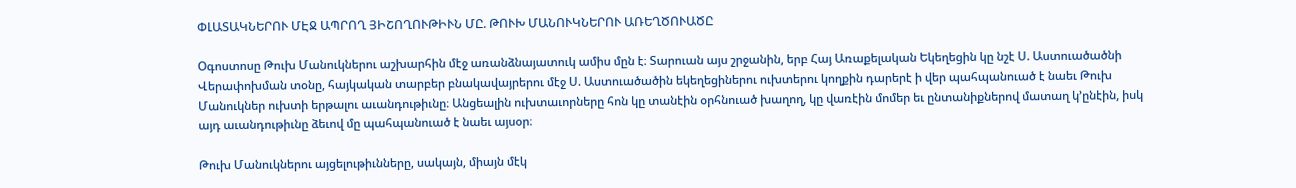ՓԼԱՏԱԿՆԵՐՈՒ ՄԷՋ ԱՊՐՈՂ ՅԻՇՈՂՈՒԹԻՒՆ ՄԸ. ԹՈՒԽ ՄԱՆՈՒԿՆԵՐՈՒ ԱՌԵՂԾՈՒԱԾԸ

Օգոստոսը Թուխ Մանուկներու աշխարհին մէջ առանձնայատուկ ամիս մըն է։ Տարուան այս շրջանին, երբ Հայ Առաքելական Եկեղեցին կը նշէ Ս. Աստուածածնի Վերափոխման տօնը, հայկական տարբեր բնակավայրերու մէջ Ս. Աստուածածին եկեղեցիներու ուխտերու կողքին դարերէ ի վեր պահպանուած է նաեւ Թուխ Մանուկներ ուխտի երթալու աւանդութիւնը։ Անցեալին ուխտաւորները հոն կը տանէին օրհնուած խաղող, կը վառէին մոմեր եւ ընտանիքներով մատաղ կ՚ընէին, իսկ այդ աւանդութիւնը ձեւով մը պահպանուած է նաեւ այսօր։

Թուխ Մանուկներու այցելութիւնները, սակայն, միայն մէկ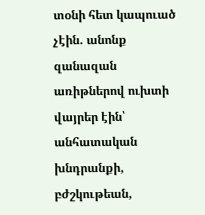տօնի հետ կապուած չէին. անոնք զանազան առիթներով ուխտի վայրեր էին՝ անհատական խնդրանքի, բժշկութեան,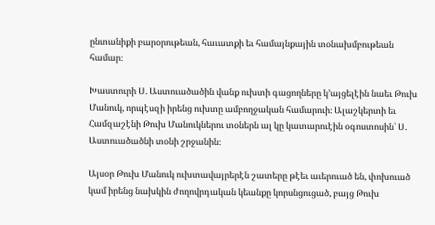ընտանիքի բարօրութեան, հաւատքի եւ համայնքային տօնախմբութեան համար։

Խաստուրի Ս. Աստուածածին վանք ուխտի գացողները կ՚այցելէին նաեւ Թուխ Մանուկ, որպէսզի իրենց ուխտը ամբողջական համարուի։ Ալաշկերտի եւ Համզաշէնի Թուխ Մանուկներու տօներն ալ կը կատարուէին օգոստոսին՝ Ս. Աստուածածնի տօնի շրջանին։

Այսօր Թուխ Մանուկ ուխտավայրերէն շատերը թէեւ աւերուած են, փոխուած կամ իրենց նախկին ժողովրդական կեանքը կորսնցուցած, բայց Թուխ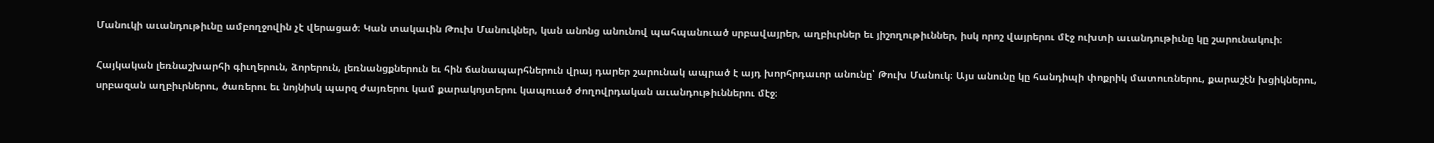Մանուկի աւանդութիւնը ամբողջովին չէ վերացած։ Կան տակաւին Թուխ Մանուկներ, կան անոնց անունով պահպանուած սրբավայրեր, աղբիւրներ եւ յիշողութիւններ, իսկ որոշ վայրերու մէջ ուխտի աւանդութիւնը կը շարունակուի։

Հայկական լեռնաշխարհի գիւղերուն, ձորերուն, լեռնանցքներուն եւ հին ճանապարհներուն վրայ դարեր շարունակ ապրած է այդ խորհրդաւոր անունը՝ Թուխ Մանուկ։ Այս անունը կը հանդիպի փոքրիկ մատուռներու, քարաշէն խցիկներու, սրբազան աղբիւրներու, ծառերու եւ նոյնիսկ պարզ ժայռերու կամ քարակոյտերու կապուած ժողովրդական աւանդութիւններու մէջ։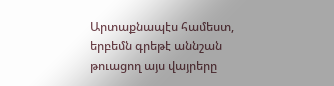Արտաքնապէս համեստ, երբեմն գրեթէ աննշան թուացող այս վայրերը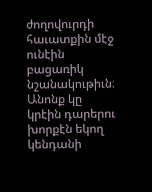ժողովուրդի հաւատքին մէջ ունէին բացառիկ նշանակութիւն։ Անոնք կը կրէին դարերու խորքէն եկող կենդանի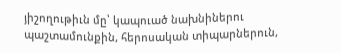յիշողութիւն մը՝ կապուած նախնիներու պաշտամունքին, հերոսական տիպարներուն,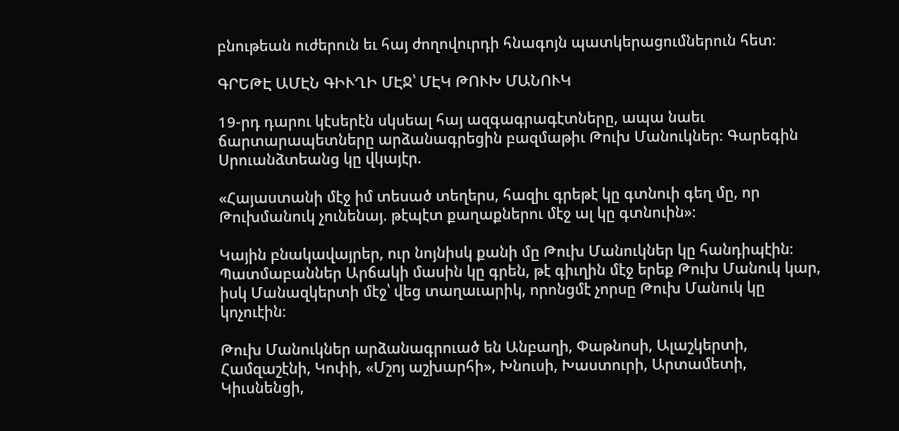բնութեան ուժերուն եւ հայ ժողովուրդի հնագոյն պատկերացումներուն հետ։

ԳՐԵԹԷ ԱՄԷՆ ԳԻՒՂԻ ՄԷՋ՝ ՄԷԿ ԹՈՒԽ ՄԱՆՈՒԿ

19-րդ դարու կէսերէն սկսեալ հայ ազգագրագէտները, ապա նաեւ ճարտարապետները արձանագրեցին բազմաթիւ Թուխ Մանուկներ։ Գարեգին Սրուանձտեանց կը վկայէր.

«Հայաստանի մէջ իմ տեսած տեղերս, հազիւ գրեթէ կը գտնուի գեղ մը, որ Թուխմանուկ չունենայ. թէպէտ քաղաքներու մէջ ալ կը գտնուին»։

Կային բնակավայրեր, ուր նոյնիսկ քանի մը Թուխ Մանուկներ կը հանդիպէին։ Պատմաբաններ Արճակի մասին կը գրեն, թէ գիւղին մէջ երեք Թուխ Մանուկ կար, իսկ Մանազկերտի մէջ՝ վեց տաղաւարիկ, որոնցմէ չորսը Թուխ Մանուկ կը կոչուէին։

Թուխ Մանուկներ արձանագրուած են Անբաղի, Փաթնոսի, Ալաշկերտի, Համզաշէնի, Կոփի, «Մշոյ աշխարհի», Խնուսի, Խաստուրի, Արտամետի, Կիւսնենցի,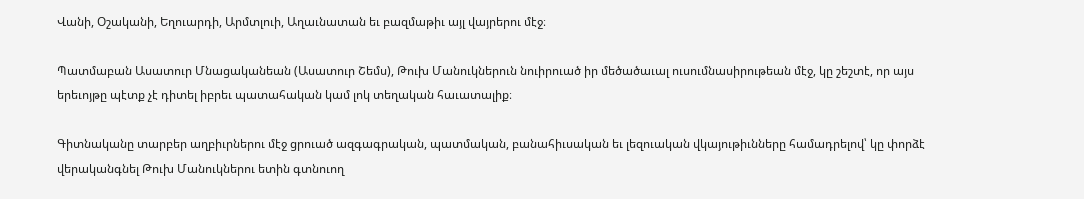Վանի, Օշականի, Եղուարդի, Արմտլուի, Աղաւնատան եւ բազմաթիւ այլ վայրերու մէջ։

Պատմաբան Ասատուր Մնացականեան (Ասատուր Շեմս), Թուխ Մանուկներուն նուիրուած իր մեծածաւալ ուսումնասիրութեան մէջ, կը շեշտէ, որ այս երեւոյթը պէտք չէ դիտել իբրեւ պատահական կամ լոկ տեղական հաւատալիք։

Գիտնականը տարբեր աղբիւրներու մէջ ցրուած ազգագրական, պատմական, բանահիւսական եւ լեզուական վկայութիւնները համադրելով՝ կը փորձէ վերականգնել Թուխ Մանուկներու ետին գտնուող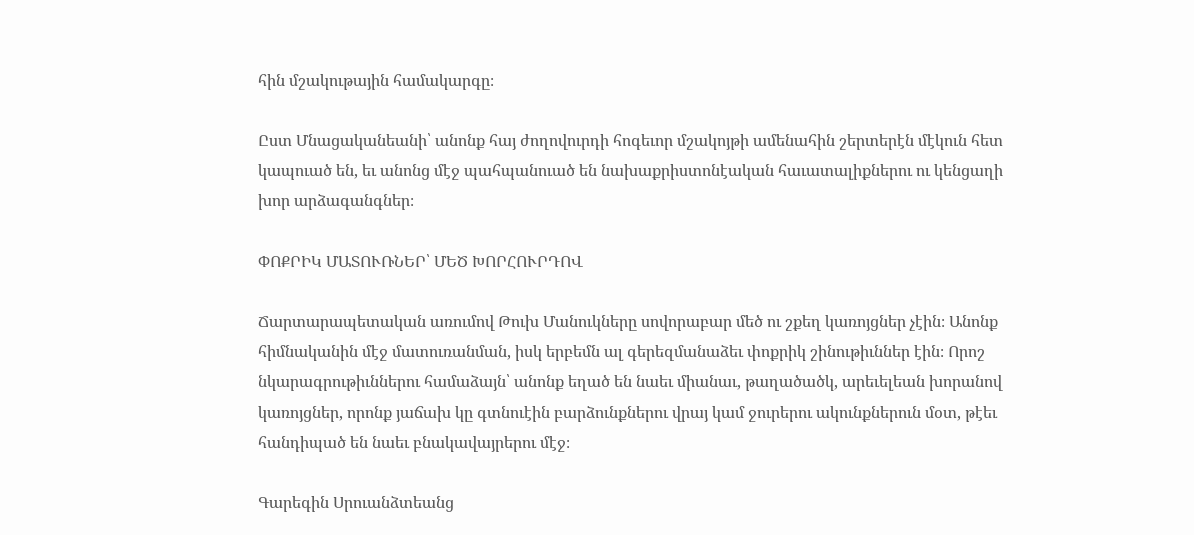հին մշակութային համակարգը։

Ըստ Մնացականեանի՝ անոնք հայ ժողովուրդի հոգեւոր մշակոյթի ամենահին շերտերէն մէկուն հետ կապուած են, եւ անոնց մէջ պահպանուած են նախաքրիստոնէական հաւատալիքներու ու կենցաղի խոր արձագանգներ։

ՓՈՔՐԻԿ ՄԱՏՈՒՌՆԵՐ՝ ՄԵԾ ԽՈՐՀՈՒՐԴՈՎ

Ճարտարապետական առումով Թուխ Մանուկները սովորաբար մեծ ու շքեղ կառոյցներ չէին։ Անոնք հիմնականին մէջ մատուռանման, իսկ երբեմն ալ գերեզմանաձեւ փոքրիկ շինութիւններ էին։ Որոշ նկարագրութիւններու համաձայն՝ անոնք եղած են նաեւ միանաւ, թաղածածկ, արեւելեան խորանով կառոյցներ, որոնք յաճախ կը գտնուէին բարձունքներու վրայ կամ ջուրերու ակունքներուն մօտ, թէեւ հանդիպած են նաեւ բնակավայրերու մէջ։

Գարեգին Սրուանձտեանց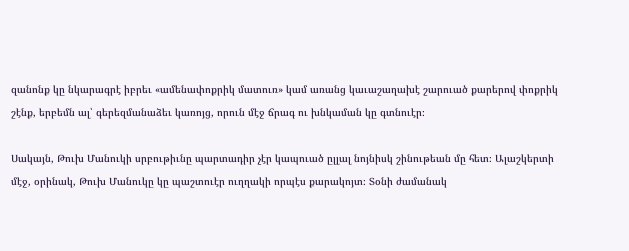զանոնք կը նկարագրէ իբրեւ «ամենափոքրիկ մատուռ» կամ առանց կաւաշաղախէ շարուած քարերով փոքրիկ շէնք, երբեմն ալ՝ գերեզմանաձեւ կառոյց, որուն մէջ ճրագ ու խնկաման կը գտնուէր։

Սակայն, Թուխ Մանուկի սրբութիւնը պարտադիր չէր կապուած ըլլալ նոյնիսկ շինութեան մը հետ։ Ալաշկերտի մէջ, օրինակ, Թուխ Մանուկը կը պաշտուէր ուղղակի որպէս քարակոյտ։ Տօնի ժամանակ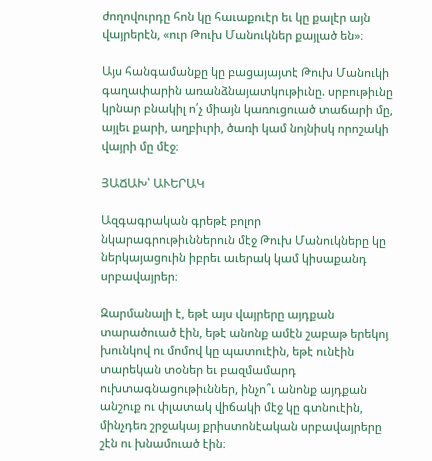ժողովուրդը հոն կը հաւաքուէր եւ կը քալէր այն վայրերէն, «ուր Թուխ Մանուկներ քայլած են»։

Այս հանգամանքը կը բացայայտէ Թուխ Մանուկի գաղափարին առանձնայատկութիւնը. սրբութիւնը կրնար բնակիլ ո՛չ միայն կառուցուած տաճարի մը, այլեւ քարի, աղբիւրի, ծառի կամ նոյնիսկ որոշակի վայրի մը մէջ։

ՅԱՃԱԽ՝ ԱՒԵՐԱԿ

Ազգագրական գրեթէ բոլոր նկարագրութիւններուն մէջ Թուխ Մանուկները կը ներկայացուին իբրեւ աւերակ կամ կիսաքանդ սրբավայրեր։

Զարմանալի է, եթէ այս վայրերը այդքան տարածուած էին, եթէ անոնք ամէն շաբաթ երեկոյ խունկով ու մոմով կը պատուէին, եթէ ունէին տարեկան տօներ եւ բազմամարդ ուխտագնացութիւններ, ինչո՞ւ անոնք այդքան անշուք ու փլատակ վիճակի մէջ կը գտնուէին, մինչդեռ շրջակայ քրիստոնէական սրբավայրերը շէն ու խնամուած էին։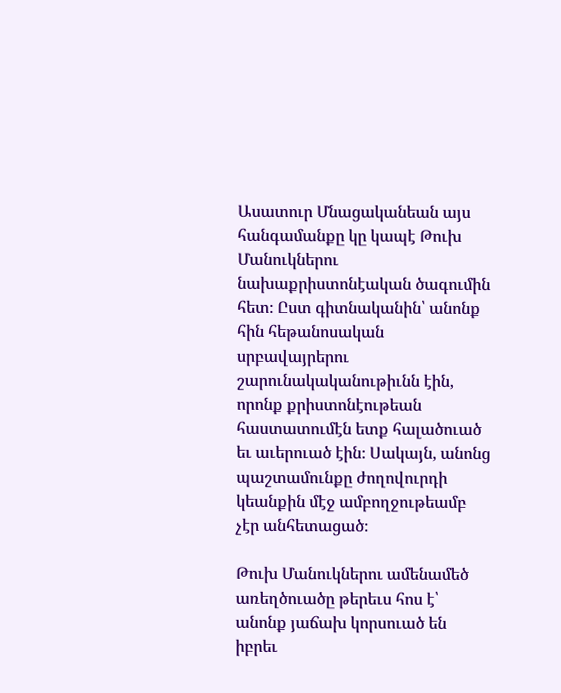Ասատուր Մնացականեան այս հանգամանքը կը կապէ Թուխ Մանուկներու նախաքրիստոնէական ծագումին հետ։ Ըստ գիտնականին՝ անոնք հին հեթանոսական սրբավայրերու շարունակականութիւնն էին, որոնք քրիստոնէութեան հաստատումէն ետք հալածուած եւ աւերուած էին։ Սակայն, անոնց պաշտամունքը ժողովուրդի կեանքին մէջ ամբողջութեամբ չէր անհետացած։

Թուխ Մանուկներու ամենամեծ առեղծուածը թերեւս հոս է՝ անոնք յաճախ կորսուած են իբրեւ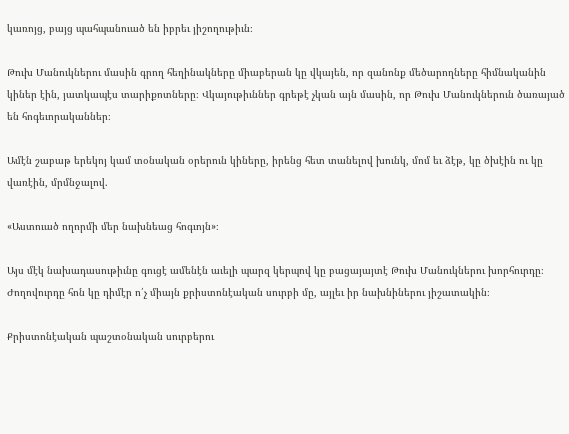կառոյց, բայց պահպանուած են իբրեւ յիշողութիւն։

Թուխ Մանուկներու մասին գրող հեղինակները միաբերան կը վկայեն, որ զանոնք մեծարողները հիմնականին կիներ էին, յատկապէս տարիքոտները։ Վկայութիւններ գրեթէ չկան այն մասին, որ Թուխ Մանուկներուն ծառայած են հոգեւորականներ։

Ամէն շաբաթ երեկոյ կամ տօնական օրերուն կիները, իրենց հետ տանելով խունկ, մոմ եւ ձէթ, կը ծխէին ու կը վառէին, մրմնջալով.

«Աստուած ողորմի մեր նախնեաց հոգւոյն»։

Այս մէկ նախադասութիւնը գուցէ ամենէն աւելի պարզ կերպով կը բացայայտէ Թուխ Մանուկներու խորհուրդը։ Ժողովուրդը հոն կը դիմէր ո՛չ միայն քրիստոնէական սուրբի մը, այլեւ իր նախնիներու յիշատակին։

Քրիստոնէական պաշտօնական սուրբերու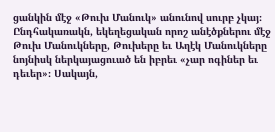ցանկին մէջ «Թուխ Մանուկ» անունով սուրբ չկայ։ Ընդհակառակն, եկեղեցական որոշ անէծքներու մէջ Թուխ Մանուկները, Թուխերը եւ Աղէկ Մանուկները նոյնիսկ ներկայացուած են իբրեւ «չար ոգիներ եւ դեւեր»։ Սակայն,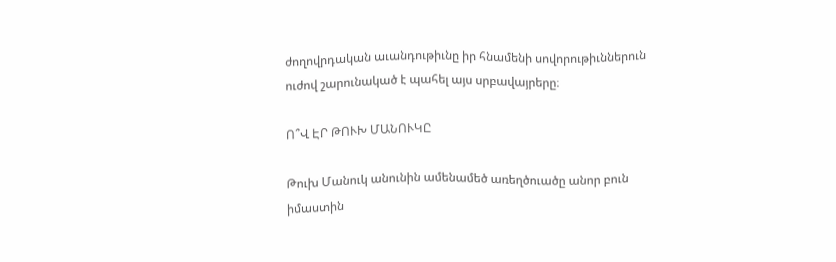ժողովրդական աւանդութիւնը իր հնամենի սովորութիւններուն ուժով շարունակած է պահել այս սրբավայրերը։

Ո՞Վ ԷՐ ԹՈՒԽ ՄԱՆՈՒԿԸ

Թուխ Մանուկ անունին ամենամեծ առեղծուածը անոր բուն իմաստին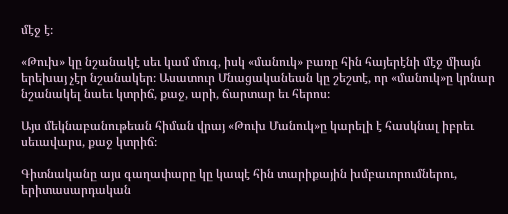մէջ է։

«Թուխ» կը նշանակէ սեւ կամ մուգ, իսկ «մանուկ» բառը հին հայերէնի մէջ միայն երեխայ չէր նշանակեր։ Ասատուր Մնացականեան կը շեշտէ, որ «մանուկ»ը կրնար նշանակել նաեւ կտրիճ, քաջ, արի, ճարտար եւ հերոս։

Այս մեկնաբանութեան հիման վրայ «Թուխ Մանուկ»ը կարելի է հասկնալ իբրեւ սեւավարս, քաջ կտրիճ։

Գիտնականը այս գաղափարը կը կապէ հին տարիքային խմբաւորումներու, երիտասարդական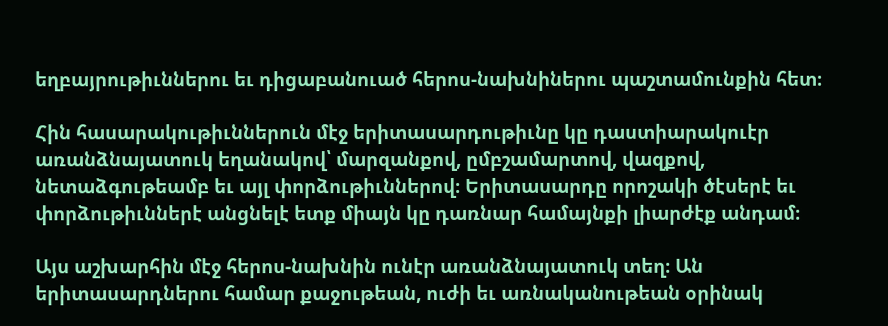եղբայրութիւններու եւ դիցաբանուած հերոս-նախնիներու պաշտամունքին հետ։

Հին հասարակութիւններուն մէջ երիտասարդութիւնը կը դաստիարակուէր առանձնայատուկ եղանակով՝ մարզանքով, ըմբշամարտով, վազքով, նետաձգութեամբ եւ այլ փորձութիւններով։ Երիտասարդը որոշակի ծէսերէ եւ փորձութիւններէ անցնելէ ետք միայն կը դառնար համայնքի լիարժէք անդամ։

Այս աշխարհին մէջ հերոս-նախնին ունէր առանձնայատուկ տեղ։ Ան երիտասարդներու համար քաջութեան, ուժի եւ առնականութեան օրինակ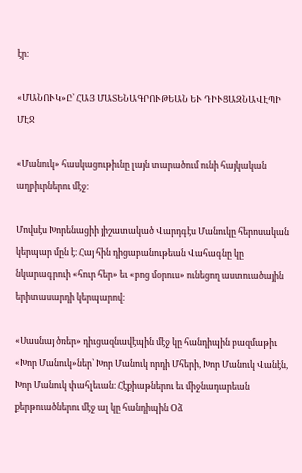էր։

«ՄԱՆՈՒԿ»Ը՝ ՀԱՅ ՄԱՏԵՆԱԳՐՈՒԹԵԱՆ ԵՒ ԴԻՒՑԱԶՆԱՎԷՊԻ ՄԷՋ

«Մանուկ» հասկացութիւնը լայն տարածում ունի հայկական աղբիւրներու մէջ։

Մովսէս Խորենացիի յիշատակած Վարդգէս Մանուկը հերոսական կերպար մըն է։ Հայ հին դիցաբանութեան Վահագնը կը նկարագրուի «հուր հեր» եւ «բոց մօրուս» ունեցող աստուածային երիտասարդի կերպարով։

«Սասնայ ծռեր» դիւցազնավէպին մէջ կը հանդիպին բազմաթիւ «Խոր Մանուկ»ներ՝ Խոր Մանուկ որդի Մհերի, Խոր Մանուկ Վանէն, Խոր Մանուկ փահլեւան։ Հէքիաթներու եւ միջնադարեան քերթուածներու մէջ ալ կը հանդիպին Օձ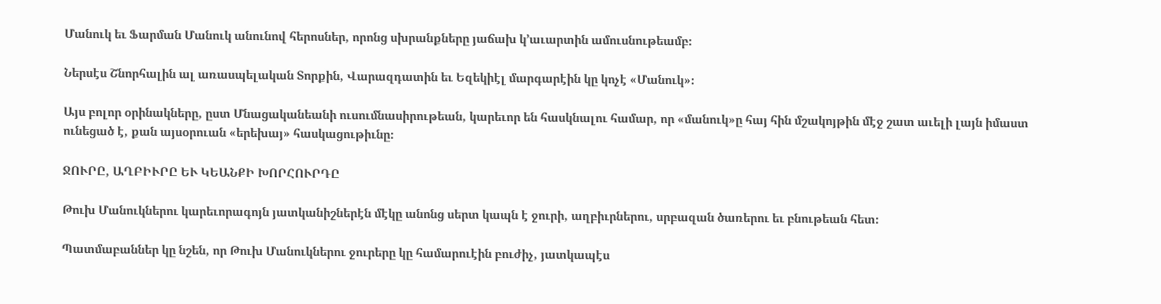Մանուկ եւ Ֆարման Մանուկ անունով հերոսներ, որոնց սխրանքները յաճախ կ՚աւարտին ամուսնութեամբ։

Ներսէս Շնորհալին ալ առասպելական Տորքին, Վարազդատին եւ Եզեկիէլ մարգարէին կը կոչէ «Մանուկ»։

Այս բոլոր օրինակները, ըստ Մնացականեանի ուսումնասիրութեան, կարեւոր են հասկնալու համար, որ «մանուկ»ը հայ հին մշակոյթին մէջ շատ աւելի լայն իմաստ ունեցած է, քան այսօրուան «երեխայ» հասկացութիւնը։

ՋՈՒՐԸ, ԱՂԲԻՒՐԸ ԵՒ ԿԵԱՆՔԻ ԽՈՐՀՈՒՐԴԸ

Թուխ Մանուկներու կարեւորագոյն յատկանիշներէն մէկը անոնց սերտ կապն է ջուրի, աղբիւրներու, սրբազան ծառերու եւ բնութեան հետ։

Պատմաբաններ կը նշեն, որ Թուխ Մանուկներու ջուրերը կը համարուէին բուժիչ, յատկապէս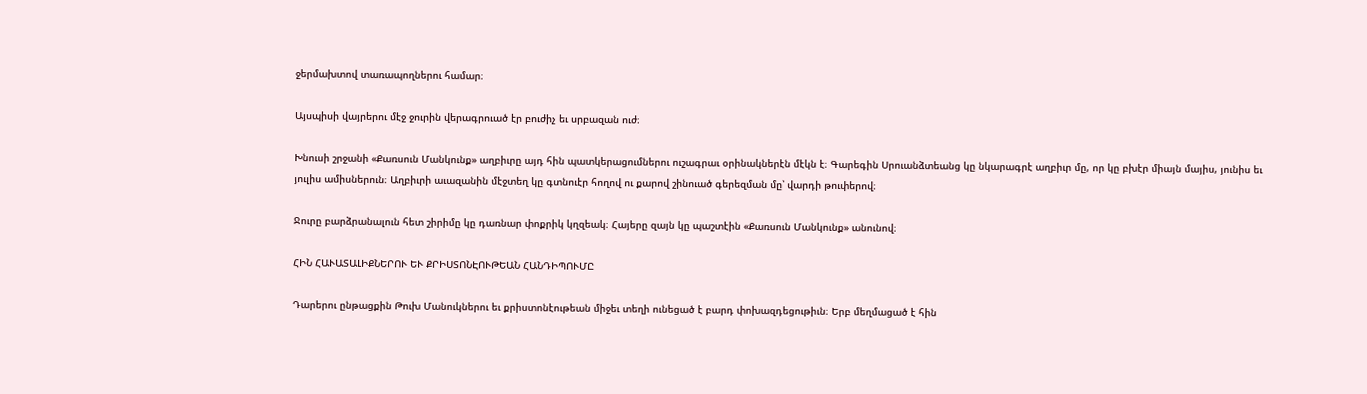ջերմախտով տառապողներու համար։

Այսպիսի վայրերու մէջ ջուրին վերագրուած էր բուժիչ եւ սրբազան ուժ։

Խնուսի շրջանի «Քառսուն Մանկունք» աղբիւրը այդ հին պատկերացումներու ուշագրաւ օրինակներէն մէկն է։ Գարեգին Սրուանձտեանց կը նկարագրէ աղբիւր մը, որ կը բխէր միայն մայիս, յունիս եւ յուլիս ամիսներուն։ Աղբիւրի աւազանին մէջտեղ կը գտնուէր հողով ու քարով շինուած գերեզման մը՝ վարդի թուփերով։

Ջուրը բարձրանալուն հետ շիրիմը կը դառնար փոքրիկ կղզեակ։ Հայերը զայն կը պաշտէին «Քառսուն Մանկունք» անունով։

ՀԻՆ ՀԱՒԱՏԱԼԻՔՆԵՐՈՒ ԵՒ ՔՐԻՍՏՈՆԷՈՒԹԵԱՆ ՀԱՆԴԻՊՈՒՄԸ

Դարերու ընթացքին Թուխ Մանուկներու եւ քրիստոնէութեան միջեւ տեղի ունեցած է բարդ փոխազդեցութիւն։ Երբ մեղմացած է հին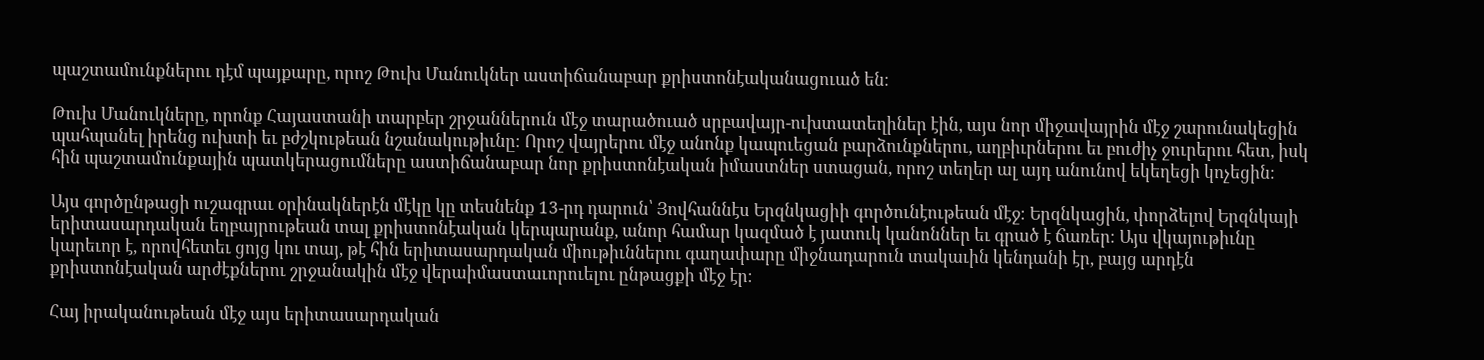պաշտամունքներու դէմ պայքարը, որոշ Թուխ Մանուկներ աստիճանաբար քրիստոնէականացուած են։

Թուխ Մանուկները, որոնք Հայաստանի տարբեր շրջաններուն մէջ տարածուած սրբավայր-ուխտատեղիներ էին, այս նոր միջավայրին մէջ շարունակեցին պահպանել իրենց ուխտի եւ բժշկութեան նշանակութիւնը։ Որոշ վայրերու մէջ անոնք կապուեցան բարձունքներու, աղբիւրներու եւ բուժիչ ջուրերու հետ, իսկ հին պաշտամունքային պատկերացումները աստիճանաբար նոր քրիստոնէական իմաստներ ստացան, որոշ տեղեր ալ այդ անունով եկեղեցի կոչեցին։

Այս գործընթացի ուշագրաւ օրինակներէն մէկը կը տեսնենք 13-րդ դարուն՝ Յովհաննէս Երզնկացիի գործունէութեան մէջ։ Երզնկացին, փորձելով Երզնկայի երիտասարդական եղբայրութեան տալ քրիստոնէական կերպարանք, անոր համար կազմած է յատուկ կանոններ եւ գրած է ճառեր։ Այս վկայութիւնը կարեւոր է, որովհետեւ ցոյց կու տայ, թէ հին երիտասարդական միութիւններու գաղափարը միջնադարուն տակաւին կենդանի էր, բայց արդէն քրիստոնէական արժէքներու շրջանակին մէջ վերաիմաստաւորուելու ընթացքի մէջ էր։

Հայ իրականութեան մէջ այս երիտասարդական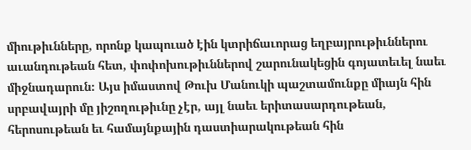միութիւնները, որոնք կապուած էին կտրիճաւորաց եղբայրութիւններու աւանդութեան հետ, փոփոխութիւններով շարունակեցին գոյատեւել նաեւ միջնադարուն։ Այս իմաստով Թուխ Մանուկի պաշտամունքը միայն հին սրբավայրի մը յիշողութիւնը չէր, այլ նաեւ երիտասարդութեան, հերոսութեան եւ համայնքային դաստիարակութեան հին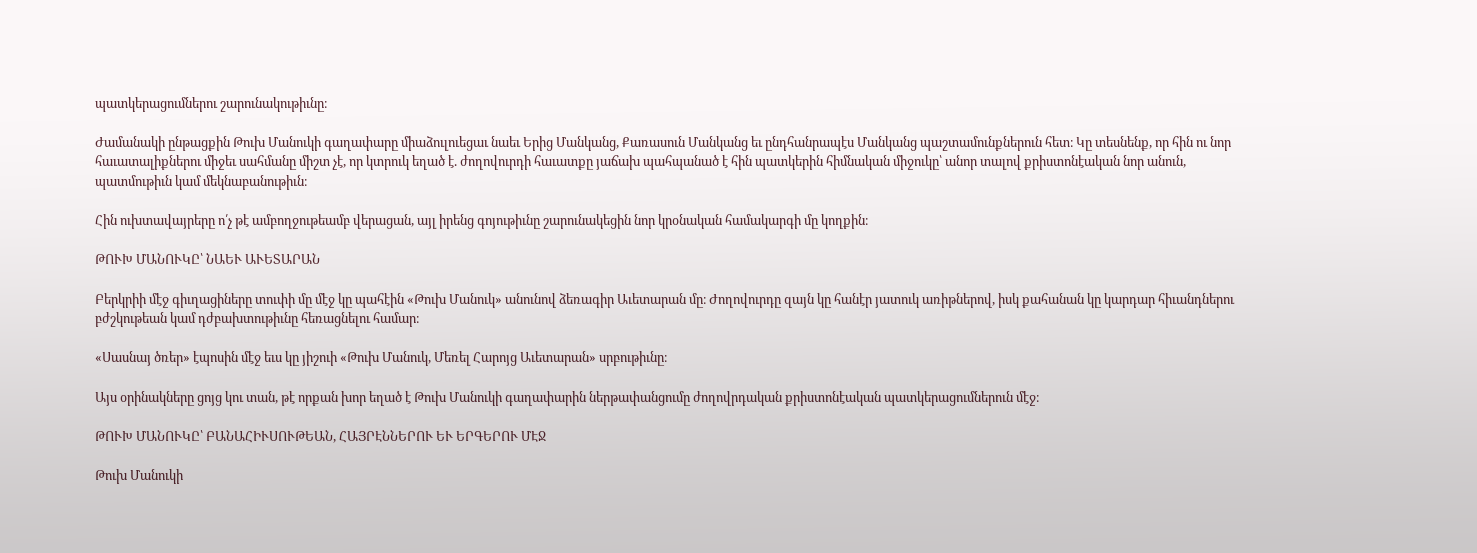պատկերացումներու շարունակութիւնը։

Ժամանակի ընթացքին Թուխ Մանուկի գաղափարը միաձուլուեցաւ նաեւ Երից Մանկանց, Քառասուն Մանկանց եւ ընդհանրապէս Մանկանց պաշտամունքներուն հետ։ Կը տեսնենք, որ հին ու նոր հաւատալիքներու միջեւ սահմանը միշտ չէ, որ կտրուկ եղած է. ժողովուրդի հաւատքը յաճախ պահպանած է հին պատկերին հիմնական միջուկը՝ անոր տալով քրիստոնէական նոր անուն, պատմութիւն կամ մեկնաբանութիւն։

Հին ուխտավայրերը ո՛չ թէ ամբողջութեամբ վերացան, այլ իրենց գոյութիւնը շարունակեցին նոր կրօնական համակարգի մը կողքին։

ԹՈՒԽ ՄԱՆՈՒԿԸ՝ ՆԱԵՒ ԱՒԵՏԱՐԱՆ

Բերկրիի մէջ գիւղացիները տուփի մը մէջ կը պահէին «Թուխ Մանուկ» անունով ձեռագիր Աւետարան մը։ Ժողովուրդը զայն կը հանէր յատուկ առիթներով, իսկ քահանան կը կարդար հիւանդներու բժշկութեան կամ դժբախտութիւնը հեռացնելու համար։

«Սասնայ ծռեր» էպոսին մէջ եւս կը յիշուի «Թուխ Մանուկ, Մեռել Հարոյց Աւետարան» սրբութիւնը։

Այս օրինակները ցոյց կու տան, թէ որքան խոր եղած է Թուխ Մանուկի գաղափարին ներթափանցումը ժողովրդական քրիստոնէական պատկերացումներուն մէջ։

ԹՈՒԽ ՄԱՆՈՒԿԸ՝ ԲԱՆԱՀԻՒՍՈՒԹԵԱՆ, ՀԱՅՐԷՆՆԵՐՈՒ ԵՒ ԵՐԳԵՐՈՒ ՄԷՋ

Թուխ Մանուկի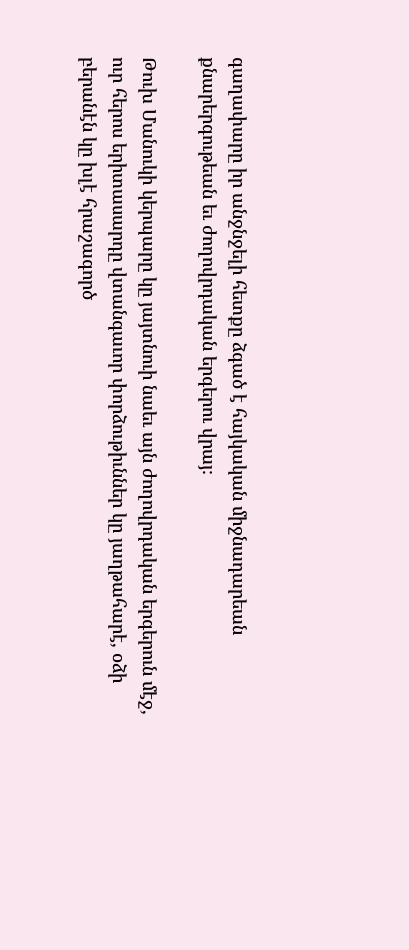գաղափարը իր անջնջելի հետքը ձգած է հայկական միջնադարեան քնարերգութեան եւ ժողովրդական երգերու վրայ։

Թուխ Մանուկի կերպարը կը յայտնուի նաեւ այն ժողովրդական երգերուն մէջ, ուր հերոս երիտասարդը վտանգաւոր փորձութիւններ կը յաղթահարէ, օձի բերանէն կը խլէ հրաշագործ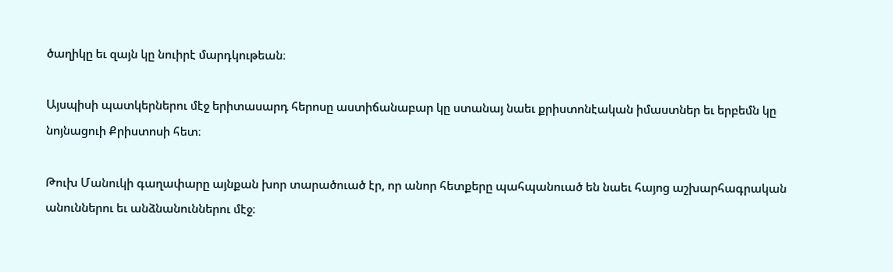ծաղիկը եւ զայն կը նուիրէ մարդկութեան։

Այսպիսի պատկերներու մէջ երիտասարդ հերոսը աստիճանաբար կը ստանայ նաեւ քրիստոնէական իմաստներ եւ երբեմն կը նոյնացուի Քրիստոսի հետ։

Թուխ Մանուկի գաղափարը այնքան խոր տարածուած էր, որ անոր հետքերը պահպանուած են նաեւ հայոց աշխարհագրական անուններու եւ անձնանուններու մէջ։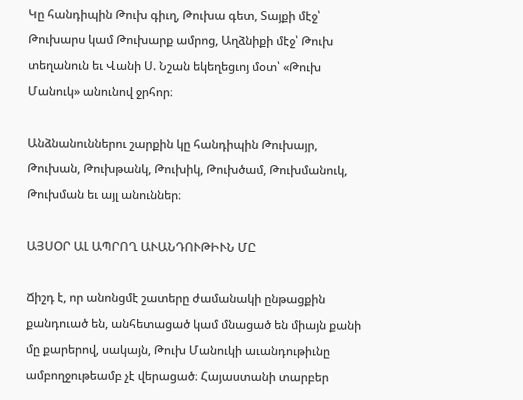Կը հանդիպին Թուխ գիւղ, Թուխա գետ, Տայքի մէջ՝ Թուխարս կամ Թուխարք ամրոց, Աղձնիքի մէջ՝ Թուխ տեղանուն եւ Վանի Ս. Նշան եկեղեցւոյ մօտ՝ «Թուխ Մանուկ» անունով ջրհոր։

Անձնանուններու շարքին կը հանդիպին Թուխայր, Թուխան, Թուխթանկ, Թուխիկ, Թուխծամ, Թուխմանուկ, Թուխման եւ այլ անուններ։

ԱՅՍՕՐ ԱԼ ԱՊՐՈՂ ԱՒԱՆԴՈՒԹԻՒՆ ՄԸ

Ճիշդ է, որ անոնցմէ շատերը ժամանակի ընթացքին քանդուած են, անհետացած կամ մնացած են միայն քանի մը քարերով, սակայն, Թուխ Մանուկի աւանդութիւնը ամբողջութեամբ չէ վերացած։ Հայաստանի տարբեր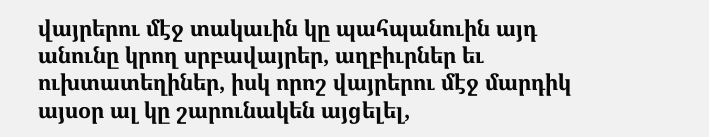վայրերու մէջ տակաւին կը պահպանուին այդ անունը կրող սրբավայրեր, աղբիւրներ եւ ուխտատեղիներ, իսկ որոշ վայրերու մէջ մարդիկ այսօր ալ կը շարունակեն այցելել,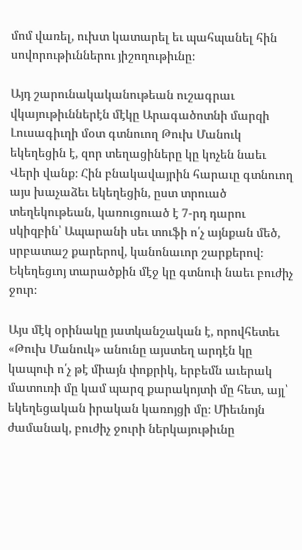մոմ վառել, ուխտ կատարել եւ պահպանել հին սովորութիւններու յիշողութիւնը։

Այդ շարունակականութեան ուշագրաւ վկայութիւններէն մէկը Արագածոտնի մարզի Լուսագիւղի մօտ գտնուող Թուխ Մանուկ եկեղեցին է, զոր տեղացիները կը կոչեն նաեւ Վերի վանք։ Հին բնակավայրին հարաւը գտնուող այս խաչաձեւ եկեղեցին, ըստ տրուած տեղեկութեան, կառուցուած է 7-րդ դարու սկիզբին՝ Ապարանի սեւ տուֆի ո՛չ այնքան մեծ, սրբատաշ քարերով, կանոնաւոր շարքերով։ Եկեղեցւոյ տարածքին մէջ կը գտնուի նաեւ բուժիչ ջուր։

Այս մէկ օրինակը յատկանշական է, որովհետեւ «Թուխ Մանուկ» անունը այստեղ արդէն կը կապուի ո՛չ թէ միայն փոքրիկ, երբեմն աւերակ մատուռի մը կամ պարզ քարակոյտի մը հետ, այլ՝ եկեղեցական իրական կառոյցի մը։ Միեւնոյն ժամանակ, բուժիչ ջուրի ներկայութիւնը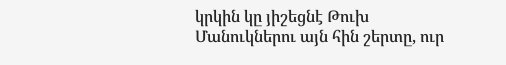կրկին կը յիշեցնէ Թուխ Մանուկներու այն հին շերտը, ուր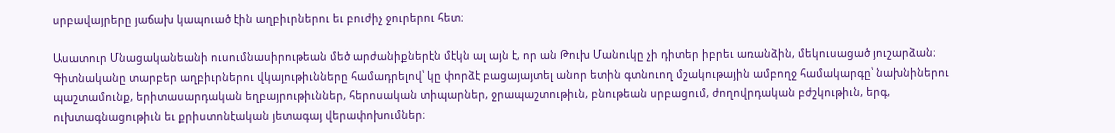սրբավայրերը յաճախ կապուած էին աղբիւրներու եւ բուժիչ ջուրերու հետ։

Ասատուր Մնացականեանի ուսումնասիրութեան մեծ արժանիքներէն մէկն ալ այն է, որ ան Թուխ Մանուկը չի դիտեր իբրեւ առանձին, մեկուսացած յուշարձան։ Գիտնականը տարբեր աղբիւրներու վկայութիւնները համադրելով՝ կը փորձէ բացայայտել անոր ետին գտնուող մշակութային ամբողջ համակարգը՝ նախնիներու պաշտամունք, երիտասարդական եղբայրութիւններ, հերոսական տիպարներ, ջրապաշտութիւն, բնութեան սրբացում, ժողովրդական բժշկութիւն, երգ, ուխտագնացութիւն եւ քրիստոնէական յետագայ վերափոխումներ։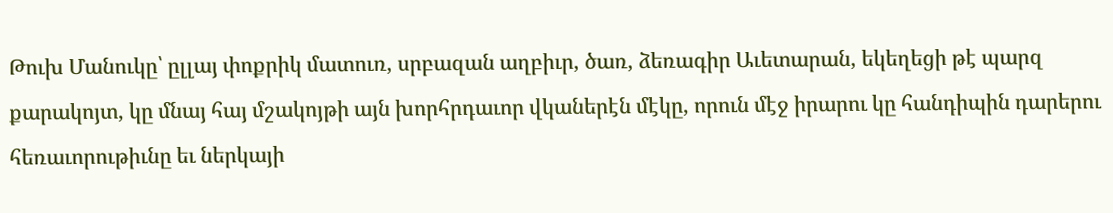Թուխ Մանուկը՝ ըլլայ փոքրիկ մատուռ, սրբազան աղբիւր, ծառ, ձեռագիր Աւետարան, եկեղեցի թէ պարզ քարակոյտ, կը մնայ հայ մշակոյթի այն խորհրդաւոր վկաներէն մէկը, որուն մէջ իրարու կը հանդիպին դարերու հեռաւորութիւնը եւ ներկայի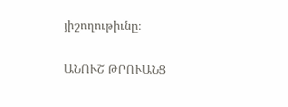յիշողութիւնը։

ԱՆՈՒՇ ԹՐՈՒԱՆՑ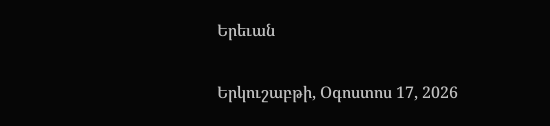Երեւան

Երկուշաբթի, Օգոստոս 17, 2026